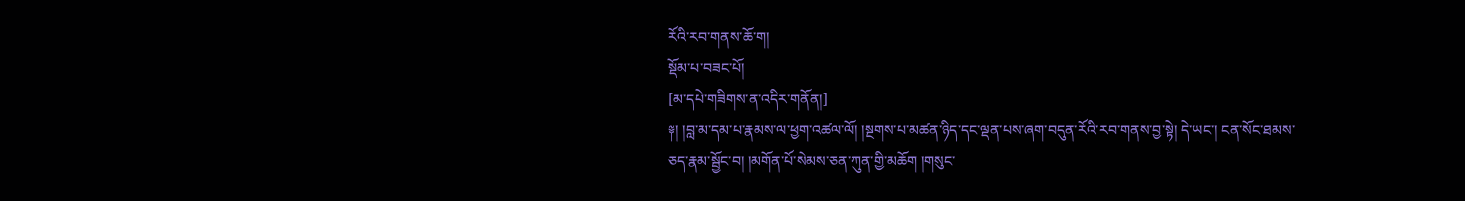རོའི་རབ་གནས་ཆོ་ག།
སྡོམ་པ་བཟང་པོ།
[མ་དཔེ་གཟིགས་ན་འདིར་གནོན།]
༈། །བླ་མ་དམ་པ་རྣམས་ལ་ཕྱག་འཚལ་ལོ། །སྔགས་པ་མཚན་ཉིད་དང་ལྡན་པས་ཞག་བདུན་རོའི་རབ་གནས་བྱ་སྟེ། དེ་ཡང་། ངན་སོང་ཐམས་ཅད་རྣམ་སྦྱོང་བ། །མགོན་པོ་སེམས་ཅན་ཀུན་གྱི་མཆོག །གསུང་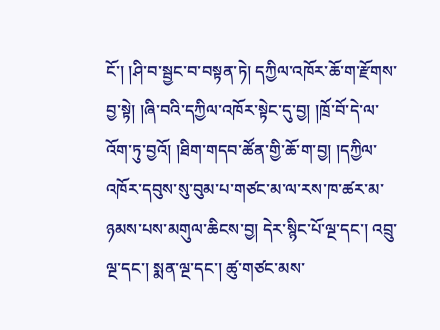ངོ་། །ཤི་བ་སྦྱང་བ་བསྟན་ཏེ། དཀྱིལ་འཁོར་ཆོ་ག་རྫོགས་བྱ་སྟེ། །ཞི་བའི་དཀྱིལ་འཁོར་སྟེང་དུ་བྱ། །ཁྲོ་བོ་དེ་ལ་འོག་ཏུ་བྱའོ། །ཐིག་གདབ་ཚོན་གྱི་ཆོ་ག་བྱ། །དཀྱིལ་འཁོར་དབུས་སུ་བུམ་པ་གཙང་མ་ལ་རས་ཁ་ཚར་མ་ཉམས་པས་མགུལ་ཆིངས་བྱ། དེར་སྙིང་པོ་ལྔ་དང་། འབྲུ་ལྔ་དང་། སྨན་ལྔ་དང་། ཚུ་གཙང་མས་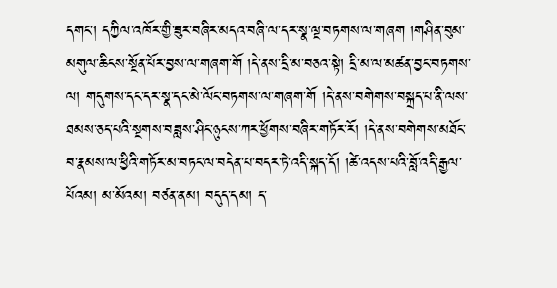དགང་། དཀྱིལ་འཁོར་གྱི་ཟུར་བཞིར་མདའ་བཞི་ལ་དར་སྣ་ལྔ་བཏགས་ལ་གཞག །གཤིན་བུམ་མགུལ་ཆིངས་སྔོན་པོར་བྱས་ལ་གཞག་གོ །དེ་ནས་དྲི་མ་བཅའ་སྟེ། དྲི་མ་ལ་མཚན་བྱང་བཏགས་ལ། གདུགས་དང་དར་སྣ་དང་མེ་ལོང་བཏགས་ལ་གཞག་གོ །དེ་ནས་བགེགས་བསྐྲད་པ་ནི་ལས་ཐམས་ཅད་པའི་སྔགས་བཟླས་ཤིང་ཉུངས་ཀར་ཕྱོགས་བཞིར་གཏོར་རོ། །དེ་ནས་བགེགས་མཐོང་བ་རྣམས་ལ་ཕྱིའི་གཏོར་མ་བཏང་ལ་བདེན་པ་བདར་ཏེ་འདི་སྐད་དོ། །ཚེ་འདས་པའི་བློ་འདི་རྒྱལ་པོའམ། མ་མོའམ། བཙན་ནམ། བདུད་དམ། ད་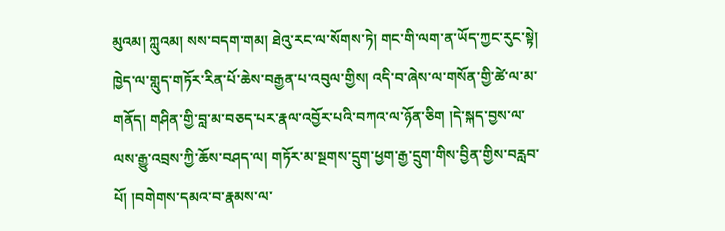མུའམ། ཀླུའམ། སས་བདག་གམ། ཐེའུ་རང་ལ་སོགས་ཏེ། གང་གི་ལག་ན་ཡོད་ཀྱང་རུང་སྟེ། ཁྱེད་ལ་གླུད་གཏོར་རིན་པོ་ཆེས་བརྒྱན་པ་འབུལ་གྱིས། འདི་བ་ཞེས་ལ་གསོན་གྱི་ཚེ་ལ་མ་གནོད། གཤིན་གྱི་བླ་མ་བཅད་པར་རྣལ་འབྱོར་པའི་བཀའ་ལ་ཉོན་ཅིག །དེ་སྐད་བྱས་ལ་ལས་རྒྱུ་འབྲས་ཀྱི་ཆོས་བཤད་ལ། གཏོར་མ་སྔགས་དྲུག་ཕྱག་རྒྱ་དྲུག་གིས་བྱིན་གྱིས་བརླབ་པོ། །བགེགས་དམའ་བ་རྣམས་ལ་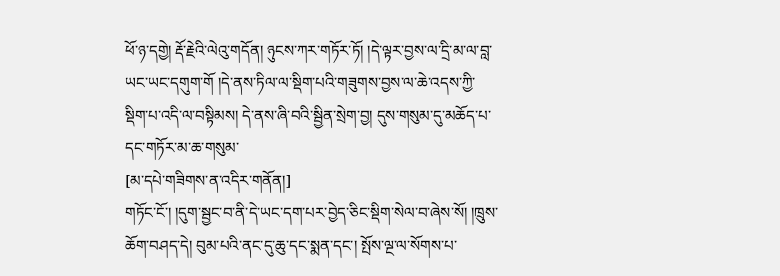ཕོ་ཉ་དགྱེ། རྡོ་རྗེའི་ལེའུ་གདོན། ཉུངས་ཀར་གཏོར་ཏོ། །དེ་ལྟར་བྱས་ལ་དྲི་མ་ལ་བླ་ཡང་ཡང་དགུག་གོ །དེ་ནས་ཏིལ་ལ་སྡིག་པའི་གཟུགས་བྱས་ལ་ཆེ་འདས་ཀྱི་སྡིག་པ་འདི་ལ་བསྟིམས། དེ་ནས་ཞི་བའི་སྦྱིན་སྲེག་བྱ། དུས་གསུམ་དུ་མཆོད་པ་དང་གཏོར་མ་ཆ་གསུམ་
[མ་དཔེ་གཟིགས་ན་འདིར་གནོན།]
གཏོང་ངོ་། །དུག་སྦྱང་བ་ནི་དེ་ཡང་དག་པར་བྱེད་ཅིང་སྡིག་སེལ་བ་ཞེས་སོ། །ཁྲུས་ཆོག་བཤད་དེ། བུམ་པའི་ནང་དུ་ཆུ་དང་སྨན་དང་། སྤོས་ལྔ་ལ་སོགས་པ་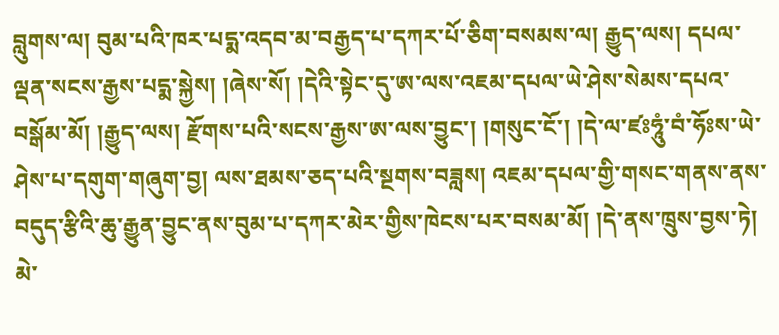བླུགས་ལ། བུམ་པའི་ཁར་པདྨ་འདབ་མ་བརྒྱད་པ་དཀར་པོ་ཅིག་བསམས་ལ། རྒྱུད་ལས། དཔལ་ལྡན་སངས་རྒྱས་པདྨ་སྐྱེས། །ཞེས་སོ། །དེའི་སྟེང་དུ་ཨ་ལས་འཇམ་དཔལ་ཡེ་ཤེས་སེམས་དཔའ་བསྒོམ་མོ། །རྒྱུད་ལས། རྫོགས་པའི་སངས་རྒྱས་ཨ་ལས་བྱུང་། །གསུང་ངོ་། །དེ་ལ་ཛཿཧཱུཾ་བཾ་ཧོཿས་ཡེ་ཤེས་པ་དགུག་གཞུག་བྱ། ལས་ཐམས་ཅད་པའི་སྔགས་བཟླས། འཇམ་དཔལ་གྱི་གསང་གནས་ནས་བདུད་རྩིའི་ཆུ་རྒྱུན་བྱུང་ནས་བུམ་པ་དཀར་མེར་གྱིས་ཁེངས་པར་བསམ་མོ། །དེ་ནས་ཁྲུས་བྱས་ཏེ། མེ་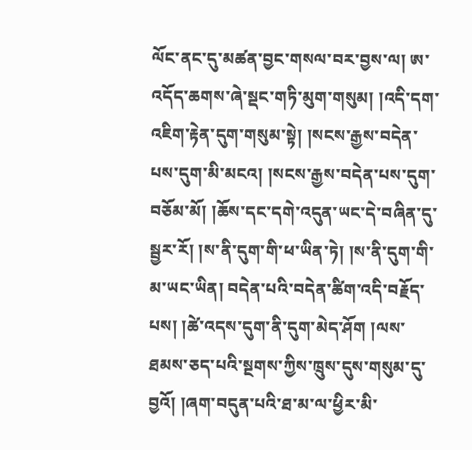ལོང་ནང་དུ་མཚན་བྱང་གསལ་བར་བྱས་ལ། ཨ་འདོད་ཆགས་ཞེ་སྡང་གཏི་མུག་གསུམ། །འདི་དག་འཇིག་རྟེན་དུག་གསུམ་སྟེ། །སངས་རྒྱས་བདེན་པས་དུག་མི་མངའ། །སངས་རྒྱས་བདེན་པས་དུག་བཅོམ་མོ། །ཆོས་དང་དགེ་འདུན་ཡང་དེ་བཞིན་དུ་སྦྱར་རོ། །ས་ནི་དུག་གི་ཕ་ཡིན་ཏེ། །ས་ནི་དུག་གི་མ་ཡང་ཡིན། བདེན་པའི་བདེན་ཚིག་འདི་བརྗོད་པས། །ཚེ་འདས་དུག་ནི་དུག་མེད་ཤོག །ལས་ཐམས་ཅད་པའི་སྔགས་ཀྱིས་ཁྲུས་དུས་གསུམ་དུ་བྱའོ། །ཞག་བདུན་པའི་ཐ་མ་ལ་ཕྱིར་མི་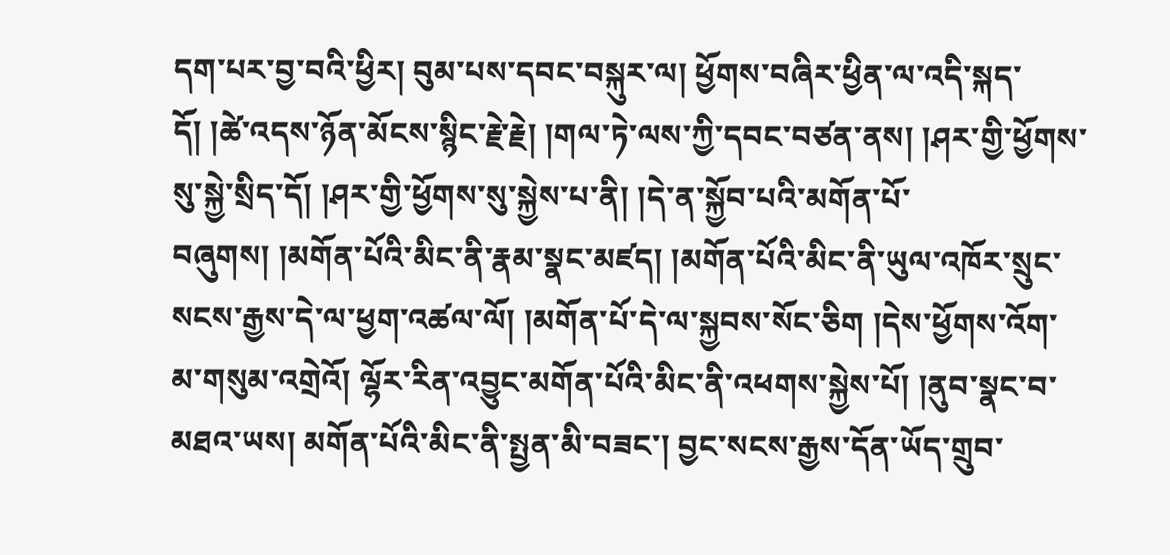དག་པར་བྱ་བའི་ཕྱིར། བུམ་པས་དབང་བསྐུར་ལ། ཕྱོགས་བཞིར་ཕྱིན་ལ་འདི་སྐད་དོ། །ཚེ་འདས་ཉོན་མོངས་སྙིང་རྗེ་རྗེ། །གལ་ཏེ་ལས་ཀྱི་དབང་བཙན་ནས། །ཤར་གྱི་ཕྱོགས་སུ་སྐྱེ་སྲིད་དོ། །ཤར་གྱི་ཕྱོགས་སུ་སྐྱེས་པ་ནི། །དེ་ན་སྐྱོབ་པའི་མགོན་པོ་བཞུགས། །མགོན་པོའི་མིང་ནི་རྣམ་སྣང་མཛད། །མགོན་པོའི་མིང་ནི་ཡུལ་འཁོར་སྲུང་སངས་རྒྱས་དེ་ལ་ཕྱག་འཚལ་ལོ། །མགོན་པོ་དེ་ལ་སྐྱབས་སོང་ཅིག །དེས་ཕྱོགས་འོག་མ་གསུམ་འགྲེའོ། ལྷོར་རིན་འབྱུང་མགོན་པོའི་མིང་ནི་འཕགས་སྐྱེས་པོ། །ནུབ་སྣང་བ་མཐའ་ཡས། མགོན་པོའི་མིང་ནི་སྤྱན་མི་བཟང་། བྱང་སངས་རྒྱས་དོན་ཡོད་གྲུབ་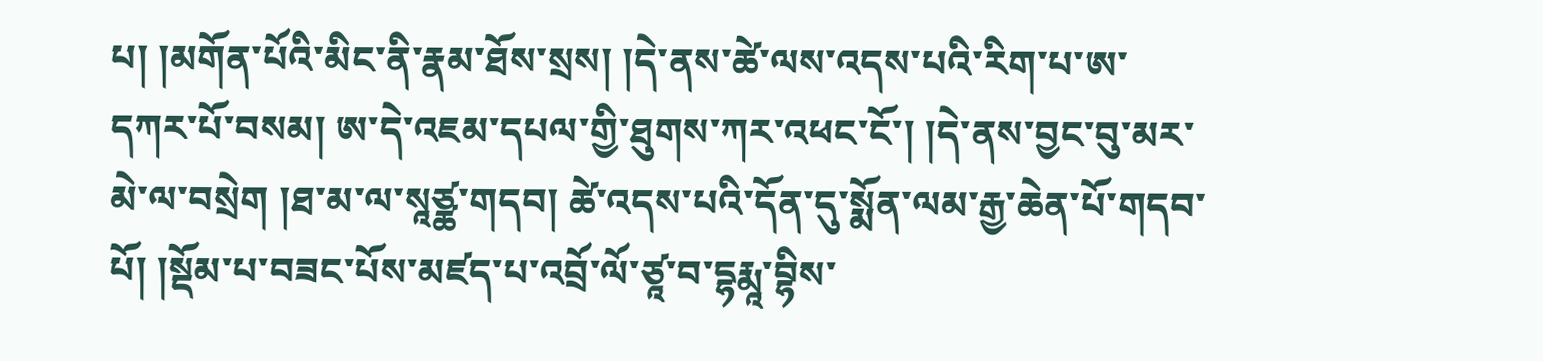པ། །མགོན་པོའི་མིང་ནི་རྣམ་ཐོས་སྲས། །དེ་ནས་ཚེ་ལས་འདས་པའི་རིག་པ་ཨ་དཀར་པོ་བསམ། ཨ་དེ་འཇམ་དཔལ་གྱི་ཐུགས་ཀར་འཕང་ངོ་། །དེ་ནས་བྱང་བུ་མར་མེ་ལ་བསྲེག །ཐ་མ་ལ་སཱཙྪ་གདབ། ཚེ་འདས་པའི་དོན་དུ་སྨོན་ལམ་རྒྱ་ཆེན་པོ་གདབ་པོ། །སྡོམ་པ་བཟང་པོས་མཛད་པ་འབྲོ་ལོ་ཙཱ་བ་དྷརྨཱ་བྷིས་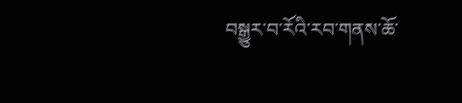བསྒྱུར་བ་རོའི་རབ་གནས་ཆོ་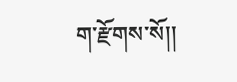ག་རྫོགས་སོ།།